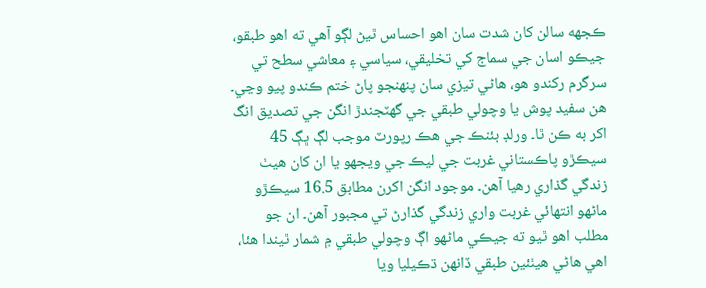ڪجهه سالن کان شدت سان اهو احساس ٿيڻ لڳو آهي ته اهو طبقو، جيڪو اسان جي سماج کي تخليقي، سياسي ۽ معاشي سطح تي سرگرم رکندو هو، هاڻي تيزي سان پنهنجو پاڻ ختم ڪندو پيو وڃي۔ هن سفيد پوش يا وچولي طبقي جي گهٽجندڙ انگن جي تصديق انگ اکر به ڪن ٿا۔ ورلڊ بئنڪ جي هڪ رپورٽ موجب لڳ ڀڳ 45 سيڪڙو پاڪستاني غربت جي ليڪ جي ويجهو يا ان کان هيٺ زندگي گذاري رهيا آهن۔ موجود انگن اکرن مطابق 16.5 سيڪڙو ماڻهو انتهائي غربت واري زندگي گذارڻ تي مجبور آهن۔ ان جو مطلب اهو ٿيو ته جيڪي ماڻهو اڳ وچولي طبقي ۾ شمار ٿيندا هئا، اهي هاڻي هيٺئين طبقي ڏانهن ڌڪيليا ويا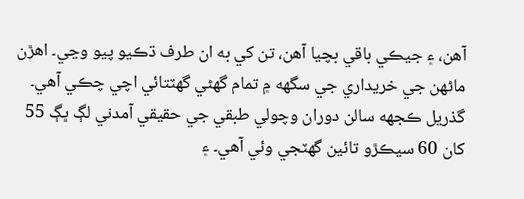آهن، ۽ جيڪي باقي بچيا آهن، تن کي به ان طرف ڌڪيو پيو وڃي۔ اهڙن ماڻهن جي خريداري جي سگهه ۾ تمام گهڻي گهٽتائي اچي چڪي آهي۔ گذريل ڪجهه سالن دوران وچولي طبقي جي حقيقي آمدني لڳ ڀڳ 55 کان 60 سيڪڙو تائين گهٽجي وئي آهي۔ ۽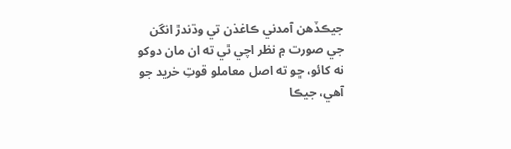جيڪڏهن آمدني ڪاغذن تي وڌندڙ انگن جي صورت ۾ نظر اچي ٿي ته ان مان دوکو نه کائو، ڇو ته اصل معاملو قوتِ خريد جو آهي، جيڪا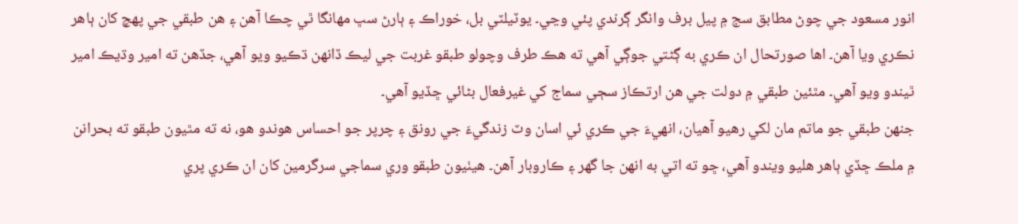انور مسعود جي چوڻ مطابق سج ۾ پيل برف وانگر ڳرندي پئي وڃي۔ يوٽيلٽي بل، خوراڪ ۽ ٻارڻ سڀ مهانگا ٿي چڪا آهن ۽ هن طبقي جي پهچ کان ٻاهر نڪري ويا آهن۔ اها صورتحال ان ڪري به ڳڻتي جوڳي آهي ته هڪ طرف وچولو طبقو غربت جي ليڪ ڏانهن ڌڪيو ويو آهي، جڏهن ته امير وڌيڪ امير ٿيندو ويو آهي۔ مٿئين طبقي ۾ دولت جي هن ارتڪاز سڄي سماج کي غيرفعال بڻائي ڇڏيو آهي۔
جنهن طبقي جو ماتم مان لکي رهيو آهيان، انهيءَ جي ڪري ئي اسان وٽ زندگيءَ جي رونق ۽ چرپر جو احساس هوندو هو، نه ته مٿيون طبقو ته بحرانن ۾ ملڪ ڇڏي ٻاهر هليو ويندو آهي، ڇو ته اتي به انهن جا گهر ۽ ڪاروبار آهن۔ هيٺيون طبقو وري سماجي سرگرمين کان ان ڪري پري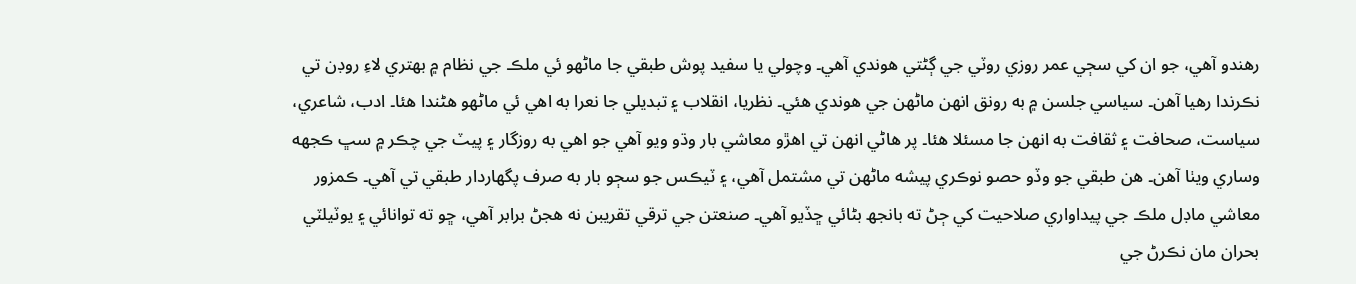رهندو آهي، جو ان کي سڄي عمر روزي روٽي جي ڳڻتي هوندي آهي۔ وچولي يا سفيد پوش طبقي جا ماڻهو ئي ملڪ جي نظام ۾ بهتري لاءِ روڊن تي نڪرندا رهيا آهن۔ سياسي جلسن ۾ به رونق انهن ماڻهن جي هوندي هئي۔ نظريا، انقلاب ۽ تبديلي جا نعرا به اهي ئي ماڻهو هڻندا هئا۔ ادب، شاعري، سياست، صحافت ۽ ثقافت به انهن جا مسئلا هئا۔ پر هاڻي انهن تي اهڙو معاشي بار وڌو ويو آهي جو اهي به روزگار ۽ پيٽ جي چڪر ۾ سڀ ڪجهه وساري ويٺا آهن۔ هن طبقي جو وڏو حصو نوڪري پيشه ماڻهن تي مشتمل آهي، ۽ ٽيڪس جو سڄو بار به صرف پگهاردار طبقي تي آهي۔ ڪمزور معاشي ماڊل ملڪ جي پيداواري صلاحيت کي ڄڻ ته بانجھ بڻائي ڇڏيو آهي۔ صنعتن جي ترقي تقريبن نه هجڻ برابر آهي، ڇو ته توانائي ۽ يوٽيلٽي بحران مان نڪرڻ جي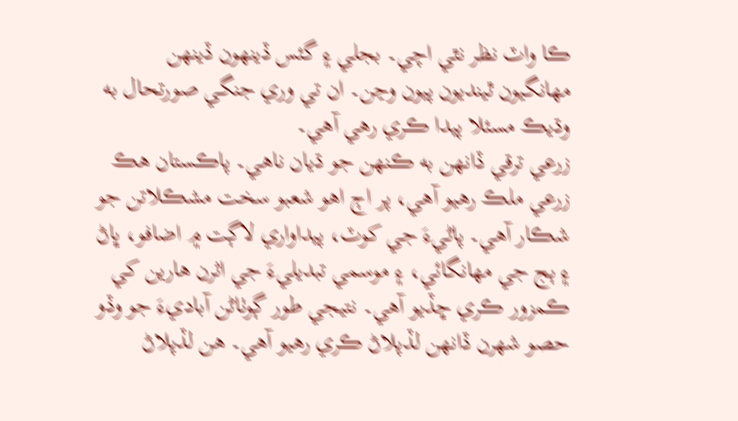ڪا واٽ نظر نٿي اچي۔ بجلي ۽ گئس ڏينهون ڏينهن مهانگيون ٿينديون پيون وڃن۔ ان تي وري جنگي صورتحال به وڌيڪ مسئلا پيدا ڪري رهي آهي۔
زرعي ترقي ڏانهن به ڪنهن جو ڌيان ناهي۔ پاڪستان هڪ زرعي ملڪ رهيو آهي، پر اڄ اهو شعبو سخت مشڪلاتن جو شڪار آهي۔ پاڻيءَ جي کوٽ، پيداواري لاڳت ۾ اضافو، ڀاڻ ۽ ٻج جي مهانگائي، ۽ موسمي تبديليءَ جي اثرن هارين کي ڪمزور ڪري ڇڏيو آهي۔ نتيجي طور ڳوٺاڻن آباديءَ جو وڏو حصو شهرن ڏانهن لڏپلاڻ ڪري رهيو آهي۔ هن لڏپلاڻ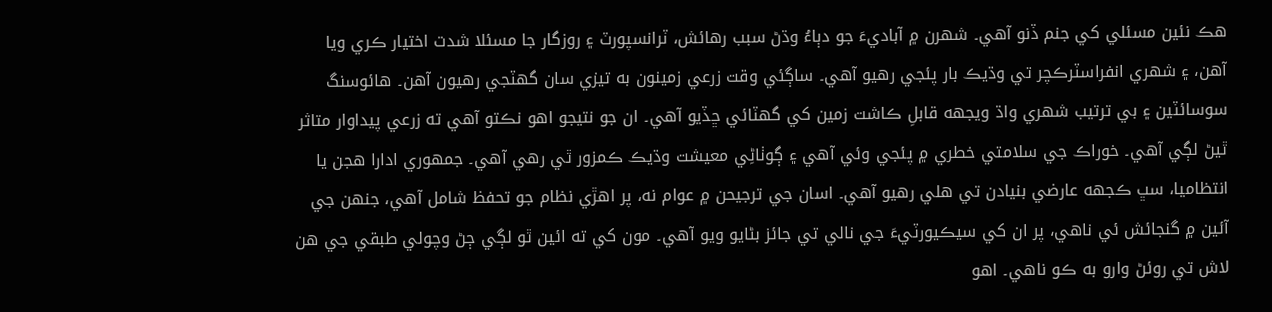هڪ نئين مسئلي کي جنم ڏنو آهي۔ شهرن ۾ آباديءَ جو دٻاءُ وڌڻ سبب رهائش، ٽرانسپورٽ ۽ روزگار جا مسئلا شدت اختيار ڪري ويا آهن، ۽ شهري انفراسٽرڪچر تي وڌيڪ بار پئجي رهيو آهي۔ ساڳئي وقت زرعي زمينون به تيزي سان گهٽجي رهيون آهن۔ هائوسنگ سوسائٽين ۽ بي ترتيب شهري واڌ ويجهه قابلِ ڪاشت زمين کي گهٽائي ڇڏيو آهي۔ ان جو نتيجو اهو نڪتو آهي ته زرعي پيداوار متاثر ٿيڻ لڳي آهي۔ خوراڪ جي سلامتي خطري ۾ پئجي وئي آهي ۽ ڳوٺاڻِي معيشت وڌيڪ ڪمزور ٿي رهي آهي۔ جمهوري ادارا هجن يا انتظاميا، سڀ ڪجهه عارضي بنيادن تي هلي رهيو آهي۔ اسان جي ترجيحن ۾ عوام نه، پر اهڙي نظام جو تحفظ شامل آهي، جنهن جي آئين ۾ گنجائش ئي ناهي، پر ان کي سيڪيورٽيءَ جي نالي تي جائز بڻايو ويو آهي۔ مون کي ته ائين ٿو لڳي ڄڻ وچولي طبقي جي هن لاش تي روئڻ وارو به ڪو ناهي۔ اهو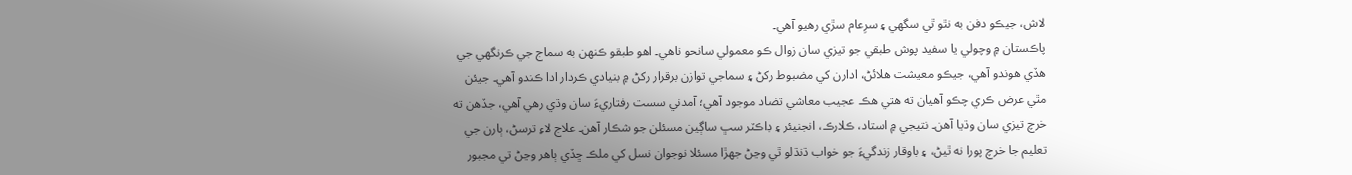لاش، جيڪو دفن به نٿو ٿي سگهي ۽ سرِعام سڙي رهيو آهي۔
پاڪستان ۾ وچولي يا سفيد پوش طبقي جو تيزي سان زوال ڪو معمولي سانحو ناهي۔ اهو طبقو ڪنهن به سماج جي ڪرنگهي جي هڏي هوندو آهي، جيڪو معيشت هلائڻ، ادارن کي مضبوط رکڻ ۽ سماجي توازن برقرار رکڻ ۾ بنيادي ڪردار ادا ڪندو آهي۔ جيئن مٿي عرض ڪري چڪو آهيان ته هتي هڪ عجيب معاشي تضاد موجود آهي؛ آمدني سست رفتاريءَ سان وڌي رهي آهي، جڏهن ته خرچ تيزي سان وڌيا آهن۔ نتيجي ۾ استاد، ڪلارڪ، انجنيئر ۽ ڊاڪٽر سڀ ساڳين مسئلن جو شڪار آهن۔ علاج لاءِ ترسڻ، ٻارن جي تعليم جا خرچ پورا نه ٿيڻ، ۽ باوقار زندگيءَ جو خواب ڌنڌلو ٿي وڃڻ جهڙا مسئلا نوجوان نسل کي ملڪ ڇڏي ٻاهر وڃڻ تي مجبور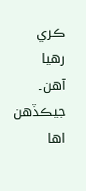ڪري رهيا آهن۔ جيڪڏهن اها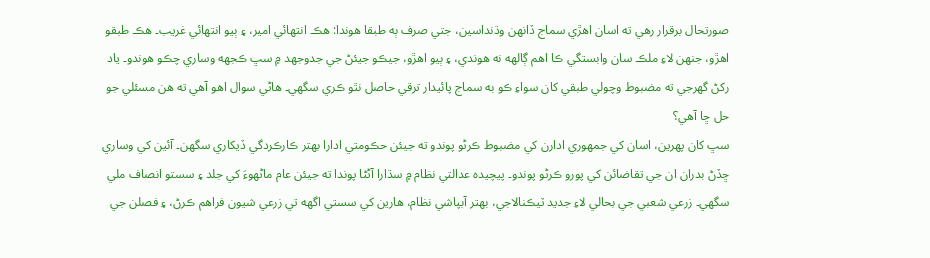صورتحال برقرار رهي ته اسان اهڙي سماج ڏانهن وڌنداسين، جتي صرف ٻه طبقا هوندا: هڪ انتهائي امير، ۽ ٻيو انتهائي غريب۔ هڪ طبقو اهڙو، جنهن لاءِ ملڪ سان وابستگي ڪا اهم ڳالهه نه هوندي، ۽ ٻيو اهڙو، جيڪو جيئڻ جي جدوجهد ۾ سڀ ڪجهه وساري چڪو هوندو۔ ياد رکڻ گهرجي ته مضبوط وچولي طبقي کان سواءِ ڪو به سماج پائيدار ترقي حاصل نٿو ڪري سگهي۔ هاڻي سوال اهو آهي ته هن مسئلي جو حل ڇا آهي؟
سڀ کان پهرين، اسان کي جمهوري ادارن کي مضبوط ڪرڻو پوندو ته جيئن حڪومتي ادارا بهتر ڪارڪردگي ڏيکاري سگهن۔ آئين کي وساري ڇڏڻ بدران ان جي تقاضائن کي پورو ڪرڻو پوندو۔ پيچيده عدالتي نظام ۾ سڌارا آڻڻا پوندا ته جيئن عام ماڻهوءَ کي جلد ۽ سستو انصاف ملي سگهي۔ زرعي شعبي جي بحالي لاءِ جديد ٽيڪنالاجي، بهتر آبپاشي نظام، هارين کي سستي اگهه تي زرعي شيون فراهم ڪرڻ، ۽ فصلن جي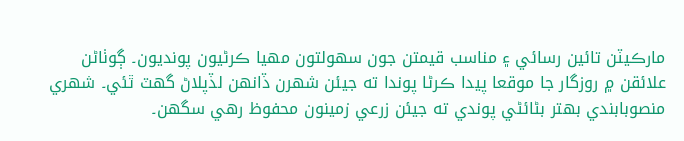مارڪيٽن تائين رسائي ۽ مناسب قيمتن جون سهولتون مهيا ڪرڻيون پونديون۔ ڳوٺاڻن علائقن ۾ روزگار جا موقعا پيدا ڪرڻا پوندا ته جيئن شهرن ڏانهن لڏپلاڻ گهٽ ٿئي۔ شهري منصوبابندي بهتر بڻائڻي پوندي ته جيئن زرعي زمينون محفوظ رهي سگهن۔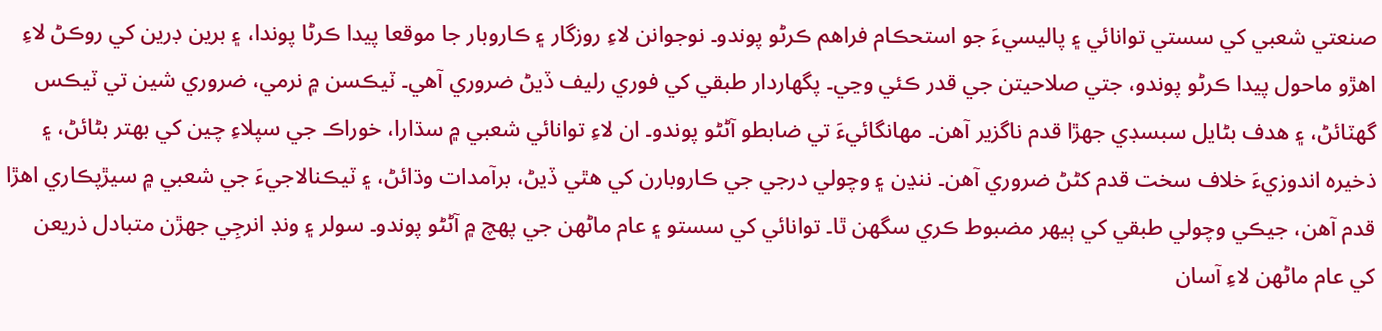صنعتي شعبي کي سستي توانائي ۽ پاليسيءَ جو استحڪام فراهم ڪرڻو پوندو۔ نوجوانن لاءِ روزگار ۽ ڪاروبار جا موقعا پيدا ڪرڻا پوندا، ۽ برين ڊرين کي روڪڻ لاءِ اهڙو ماحول پيدا ڪرڻو پوندو، جتي صلاحيتن جي قدر ڪئي وڃي۔ پگهاردار طبقي کي فوري رليف ڏيڻ ضروري آهي۔ ٽيڪسن ۾ نرمي، ضروري شين تي ٽيڪس گهٽائڻ، ۽ هدف بڻايل سبسڊي جهڙا قدم ناگزير آهن۔ مهانگائيءَ تي ضابطو آڻڻو پوندو۔ ان لاءِ توانائي شعبي ۾ سڌارا، خوراڪ جي سپلاءِ چين کي بهتر بڻائڻ، ۽ ذخيره اندوزيءَ خلاف سخت قدم کڻڻ ضروري آهن۔ ننڍن ۽ وچولي درجي جي ڪاروبارن کي هٿي ڏيڻ، برآمدات وڌائڻ، ۽ ٽيڪنالاجيءَ جي شعبي ۾ سيڙپڪاري اهڙا قدم آهن، جيڪي وچولي طبقي کي ٻيهر مضبوط ڪري سگهن ٿا۔ توانائي کي سستو ۽ عام ماڻهن جي پهچ ۾ آڻڻو پوندو۔ سولر ۽ ونڊ انرجِي جهڙن متبادل ذريعن کي عام ماڻهن لاءِ آسان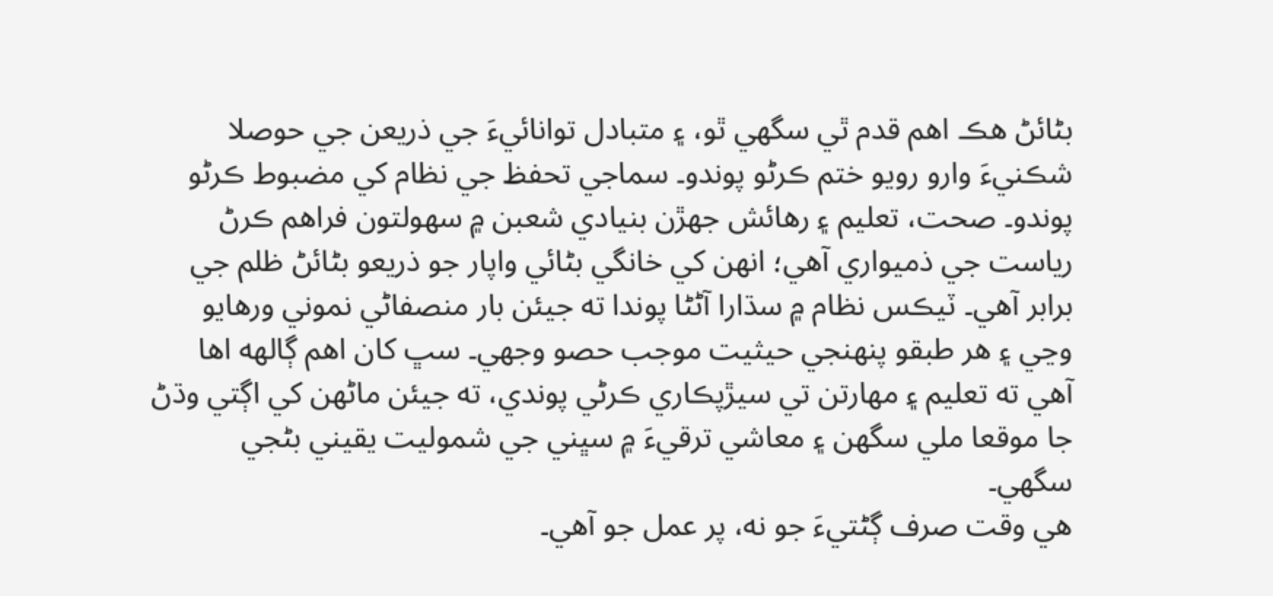بڻائڻ هڪ اهم قدم ٿي سگهي ٿو، ۽ متبادل توانائيءَ جي ذريعن جي حوصلا شڪنيءَ وارو رويو ختم ڪرڻو پوندو۔ سماجي تحفظ جي نظام کي مضبوط ڪرڻو پوندو۔ صحت، تعليم ۽ رهائش جهڙن بنيادي شعبن ۾ سهولتون فراهم ڪرڻ رياست جي ذميواري آهي؛ انهن کي خانگي بڻائي واپار جو ذريعو بڻائڻ ظلم جي برابر آهي۔ ٽيڪس نظام ۾ سڌارا آڻڻا پوندا ته جيئن بار منصفاڻي نموني ورهايو وڃي ۽ هر طبقو پنهنجي حيثيت موجب حصو وجهي۔ سڀ کان اهم ڳالهه اها آهي ته تعليم ۽ مهارتن تي سيڙپڪاري ڪرڻي پوندي، ته جيئن ماڻهن کي اڳتي وڌڻ جا موقعا ملي سگهن ۽ معاشي ترقيءَ ۾ سڀني جي شموليت يقيني بڻجي سگهي۔
هي وقت صرف ڳڻتيءَ جو نه، پر عمل جو آهي۔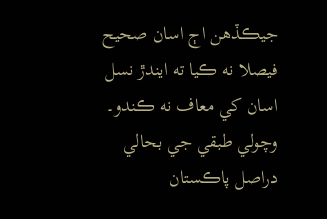جيڪڏهن اڄ اسان صحيح فيصلا نه ڪيا ته ايندڙ نسل اسان کي معاف نه ڪندو۔ وچولي طبقي جي بحالي دراصل پاڪستان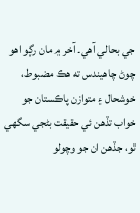جي بحالي آهي۔ آخر ۾ مان رڳو اهو چوڻ چاهيندس ته هڪ مضبوط، خوشحال ۽ متوازن پاڪستان جو خواب تڏهن ئي حقيقت بڻجي سگهي ٿو، جڏهن ان جو وچولو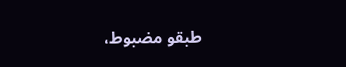طبقو مضبوط،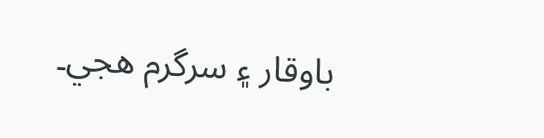باوقار ۽ سرگرم هجي۔